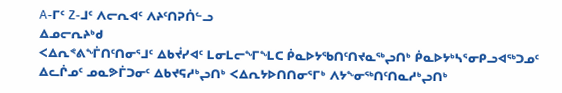A-ᒥᑦ Z-ᒧᑦ ᐱᓕᕆᐊᑦ ᐱᔨᑦᑎᕈᑏᓪᓗ
ᐃᓄᓕᕆᔨᒃᑯ
ᐸᐃᕆᕝᕕᖕᒦᑎᑦᑎᓂᕐᒧᑦ ᐃᑲᔫᓯᐊᑦ ᒪᓂᒪᓕᖕᒥᖕᒪᑕ ᑮᓇᐅᔭᖃᑎᑦᑎᔪᓇᖅᖢᑎᒃ ᑮᓇᐅᔭᒃᓴᕐᓂᑭᓗᐊᖅᑐᓄᑦ ᐃᓚᒌᓄᑦ ᓄᓇᕗᒦᑐᓂᑦ ᐃᑲᔪᕋᓱᒃᖢᑎᒃ ᐸᐃᕆᔭᐅᑎᑎᓂᕐᒥᒃ ᐱᔭᖕᓂᖅᑎᑦᑎᓇᓱᒃᖢᑎᒃ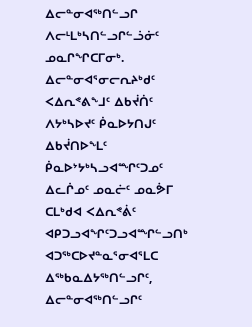ᐃᓕᓐᓂᐊᖅᑎᓪᓗᒋ ᐱᓕᒻᒪᒃᓴᑎᓪᓗᒋᓪᓘᓃᑦ ᓄᓇᒋᖏᑕᒥᓂᒃ.
ᐃᓕᓐᓂᐊᕐᓂᓕᕆᔨᒃᑯᑦ
ᐸᐃᕆᕝᕕᖕᒧᑦ ᐃᑲᔫᑏᑦ ᐱᔭᒃᓴᐅᔪᑦ ᑮᓇᐅᔭᑎᒍᑦ ᐃᑲᔫᑎᐅᖕᒪᑦ ᑮᓇᐅᔾᔭᒃᓴᓗᐊᙱᑦᑐᓄᑦ ᐃᓚᒌᓄᑦ ᓄᓇᓖᑦ ᓄᓇᕘᒥ ᑕᒪᒃᑯᐊ ᐸᐃᕆᕝᕖᑦ ᐊᑭᑐᓗᐊᖏᑦᑐᓗᐊᙱᓪᓗᑎᒃ ᐊᑐᖅᑕᐅᔪᓐᓇᕐᓂᐊᕐᒪᑕ ᐃᖅᑲᓇᐃᔭᖅᑎᓪᓗᒋᑦ, ᐃᓕᓐᓂᐊᖅᑎᓪᓗᒋᑦ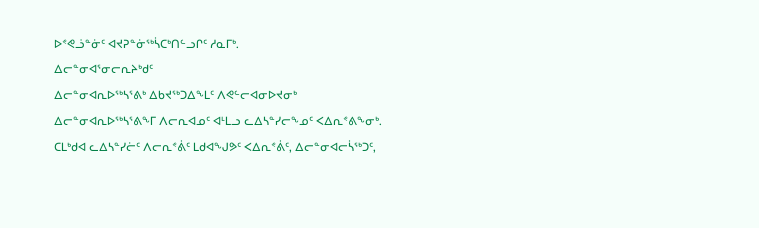ᐅᕝᕙᓘᓐᓃᑦ ᐊᔪᕈᓐᓃᖅᓵᑕᒃᑎᓪᓗᒋᑦ ᓱᓇᒥᒃ.
ᐃᓕᓐᓂᐊᕐᓂᓕᕆᔨᒃᑯᑦ
ᐃᓕᓐᓂᐊᕆᐅᖅᓴᕐᕕᒃ ᐃᑲᔪᖅᑐᐃᖕᒪᑦ ᐱᕙᓪᓕᐊᓂᐅᔪᓂᒃ ᐃᓕᓐᓂᐊᕆᐅᖅᓴᕐᕕᖕᒥ ᐱᓕᕆᐊᓄᑦ ᐊᒻᒪᓗ ᓚᐃᓴᓐᓯᓕᖕᓄᑦ ᐸᐃᕆᕝᕕᖕᓂᒃ. ᑕᒪᒃᑯᐊ ᓚᐃᓴᓐᓯᓖᑦ ᐱᓕᕆᕝᕖᑦ ᒪᑯᐊᖑᕗᑦ ᐸᐃᕆᕝᕖᑦ, ᐃᓕᓐᓂᐊᓕᓵᖅᑐᑦ,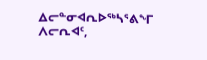ᐃᓕᓐᓂᐊᕆᐅᖅᓴᕐᕕᖕᒥ ᐱᓕᕆᐊᑦ,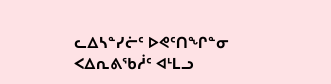ᓚᐃᓴᓐᓯᓖᑦ ᐅᕙᑦᑎᖏᓐᓂ ᐸᐃᕆᕕᖃᓲᑦ ᐊᒻᒪᓗ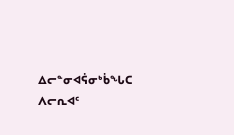ᐃᓕᓐᓂᐊᕌᓂᒃᑳᖓᑕ ᐱᓕᕆᐊᑦ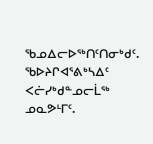ᖃᓄᐃᓕᐅᖅᑎᑦᑎᓂᒃᑯᑦ.
ᖃᐅᔨᒋᐊᕐᕕᒃᓴᐃᑦ ᐸᓖᓯᒃᑯᓐᓄᓕᒫᖅ ᓄᓇᕗᒻᒥᑦ.